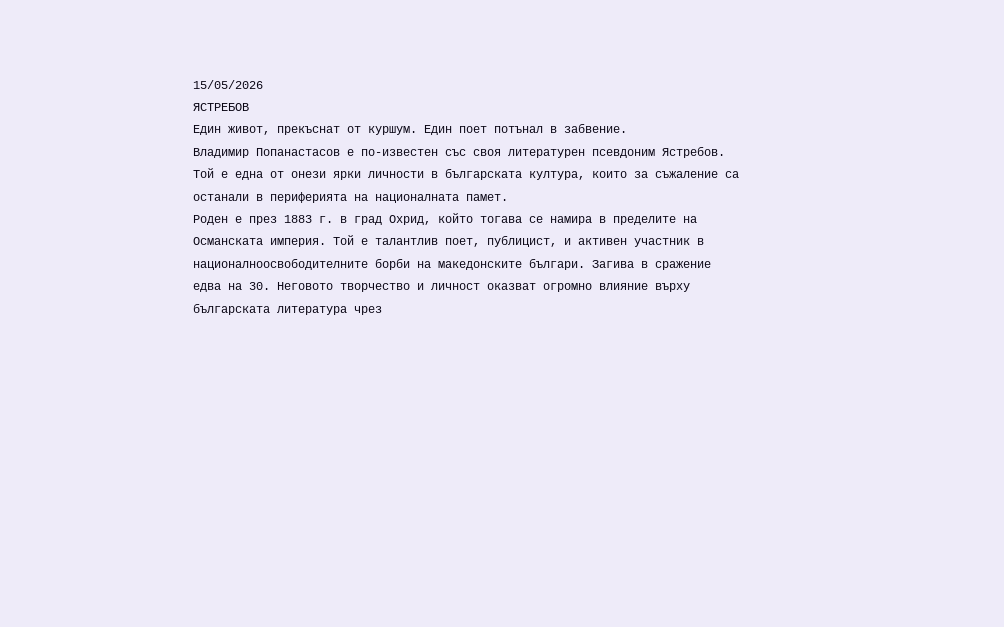15/05/2026
ЯСТРЕБОВ
Един живот, прекъснат от куршум. Един поет потънал в забвение.
Владимир Попанастасов е по-известен със своя литературен псевдоним Ястребов. Той е една от онези ярки личности в българската култура, които за съжаление са останали в периферията на националната памет.
Роден е през 1883 г. в град Охрид, който тогава се намира в пределите на Османската империя. Той е талантлив поет, публицист, и активен участник в националноосвободителните борби на македонските българи. Загива в сражение едва на 30. Неговото творчество и личност оказват огромно влияние върху българската литература чрез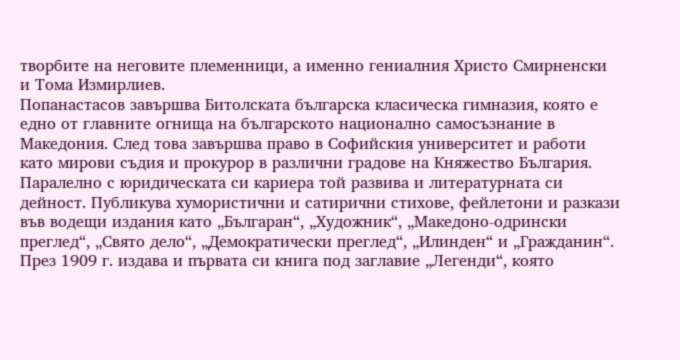творбите на неговите племенници, а именно гениалния Христо Смирненски и Тома Измирлиев.
Попанастасов завършва Битолската българска класическа гимназия, която е едно от главните огнища на българското национално самосъзнание в Македония. След това завършва право в Софийския университет и работи като мирови съдия и прокурор в различни градове на Княжество България. Паралелно с юридическата си кариера той развива и литературната си дейност. Публикува хумористични и сатирични стихове, фейлетони и разкази във водещи издания като „Българан“, „Художник“, „Македоно-одрински преглед“, „Свято дело“, „Демократически преглед“, „Илинден“ и „Гражданин“. През 1909 г. издава и първата си книга под заглавие „Легенди“, която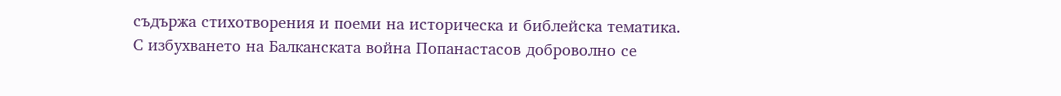съдържа стихотворения и поеми на историческа и библейска тематика.
С избухването на Балканската война Попанастасов доброволно се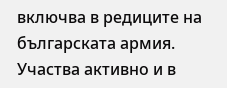включва в редиците на българската армия. Участва активно и в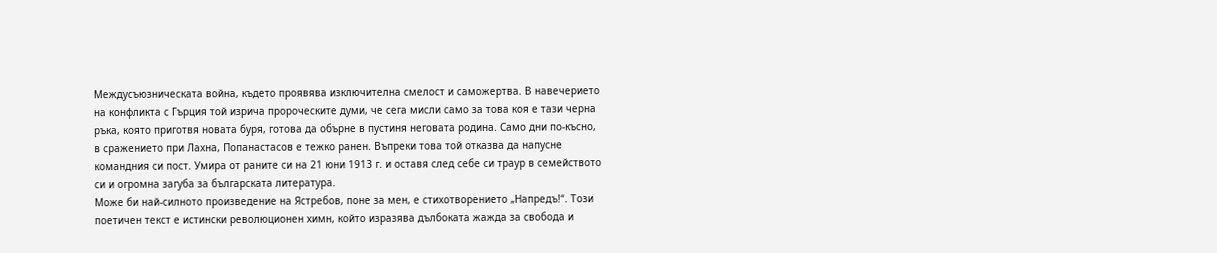Междусъюзническата война, където проявява изключителна смелост и саможертва. В навечерието на конфликта с Гърция той изрича пророческите думи, че сега мисли само за това коя е тази черна ръка, която приготвя новата буря, готова да обърне в пустиня неговата родина. Само дни по-късно, в сражението при Лахна, Попанастасов е тежко ранен. Въпреки това той отказва да напусне командния си пост. Умира от раните си на 21 юни 1913 г. и оставя след себе си траур в семейството си и огромна загуба за българската литература.
Може би най-силното произведение на Ястребов, поне за мен, е стихотворението „Напредъ!“. Този поетичен текст е истински революционен химн, който изразява дълбоката жажда за свобода и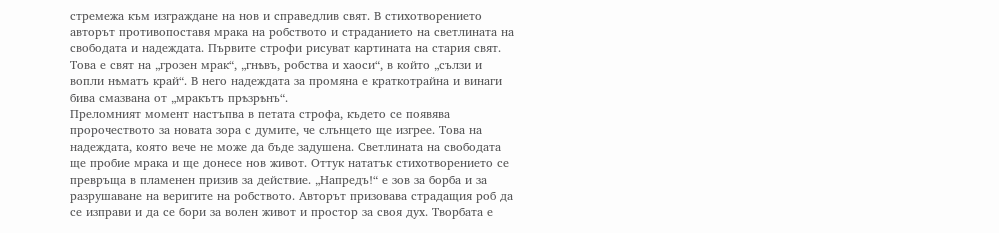стремежа към изграждане на нов и справедлив свят. В стихотворението авторът противопоставя мрака на робството и страданието на светлината на свободата и надеждата. Първите строфи рисуват картината на стария свят. Това е свят на „грозен мрак“, „гнѣвъ, робства и хаоси“, в който „сълзи и вопли нѣматъ край“. В него надеждата за промяна е краткотрайна и винаги бива смазвана от „мракътъ прѣзрѣнъ“.
Преломният момент настъпва в петата строфа, където се появява пророчеството за новата зора с думите, че слънцето ще изгрее. Това на надеждата, която вече не може да бъде задушена. Светлината на свободата ще пробие мрака и ще донесе нов живот. Оттук нататък стихотворението се превръща в пламенен призив за действие. „Напредъ!“ е зов за борба и за разрушаване на веригите на робството. Авторът призовава страдащия роб да се изправи и да се бори за волен живот и простор за своя дух. Творбата е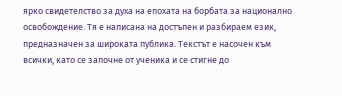ярко свидетелство за духа на епохата на борбата за национално освобождение. Тя е написана на достъпен и разбираем език, предназначен за широката публика. Текстът е насочен към всички, като се започне от ученика и се стигне до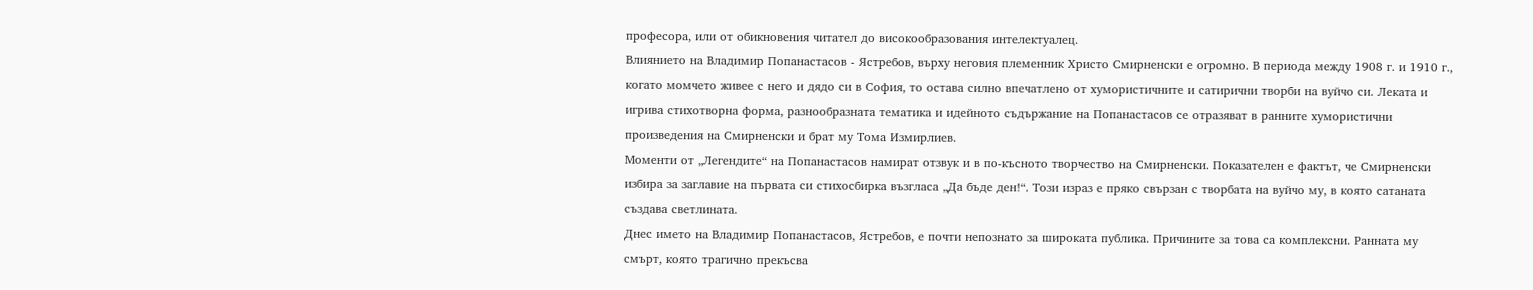професора, или от обикновения читател до високообразования интелектуалец.
Влиянието на Владимир Попанастасов - Ястребов, върху неговия племенник Христо Смирненски е огромно. В периода между 1908 г. и 1910 г., когато момчето живее с него и дядо си в София, то остава силно впечатлено от хумористичните и сатирични творби на вуйчо си. Леката и игрива стихотворна форма, разнообразната тематика и идейното съдържание на Попанастасов се отразяват в ранните хумористични произведения на Смирненски и брат му Тома Измирлиев.
Моменти от „Легендите“ на Попанастасов намират отзвук и в по-късното творчество на Смирненски. Показателен е фактът, че Смирненски избира за заглавие на първата си стихосбирка възгласа „Да бъде ден!“. Този израз е пряко свързан с творбата на вуйчо му, в която сатаната създава светлината.
Днес името на Владимир Попанастасов, Ястребов, е почти непознато за широката публика. Причините за това са комплексни. Ранната му смърт, която трагично прекъсва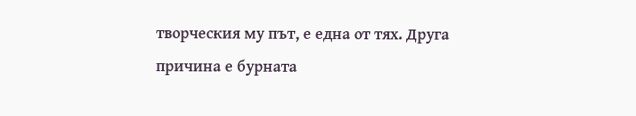творческия му път, е една от тях. Друга причина е бурната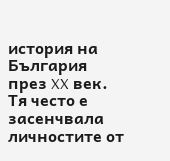история на България през XX век. Тя често е засенчвала личностите от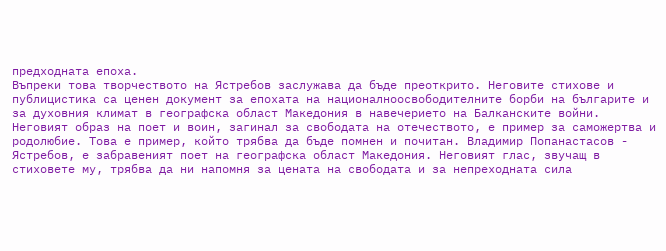предходната епоха.
Въпреки това творчеството на Ястребов заслужава да бъде преоткрито. Неговите стихове и публицистика са ценен документ за епохата на националноосвободителните борби на българите и за духовния климат в географска област Македония в навечерието на Балканските войни. Неговият образ на поет и воин, загинал за свободата на отечеството, е пример за саможертва и родолюбие. Това е пример, който трябва да бъде помнен и почитан. Владимир Попанастасов - Ястребов, е забравеният поет на географска област Македония. Неговият глас, звучащ в стиховете му, трябва да ни напомня за цената на свободата и за непреходната сила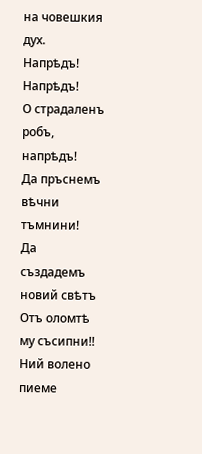на човешкия дух.
Напрѣдъ!
Напрѣдъ!
О страдаленъ робъ, напрѣдъ!
Да пръснемъ вѣчни тъмнини!
Да създадемъ новий свѣтъ
Отъ оломтѣ му съсипни!!
Ний волено пиеме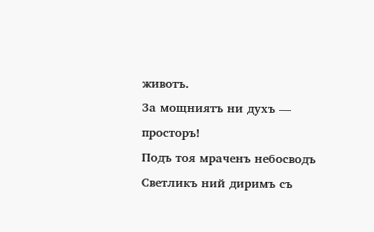животъ.
За мощниятъ ни духъ — просторъ!
Подъ тоя мраченъ небосводъ
Светликъ ний диримъ съ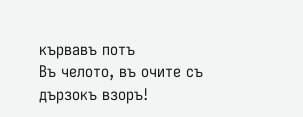кървавъ потъ
Въ челото, въ очите съ дързокъ взоръ!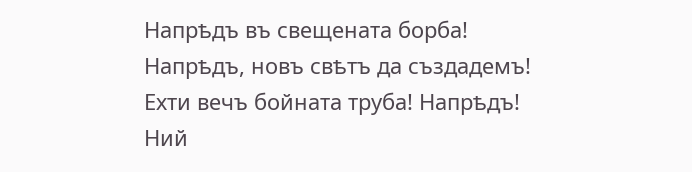Напрѣдъ въ свещената борба!
Напрѣдъ, новъ свѣтъ да създадемъ!
Ехти вечъ бойната труба! Напрѣдъ!
Ний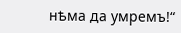нѣма да умремъ!“